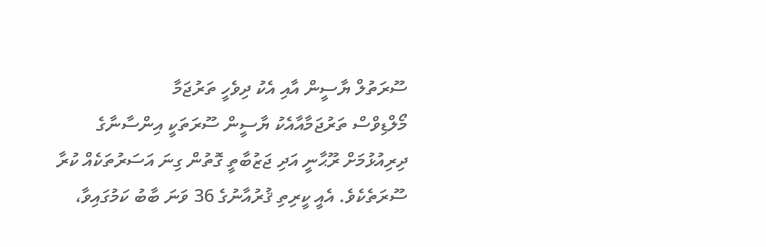ސޫރަތުލް ޔާސީން އާއި އެކު ދިވެހީ ތަރުޖަމާ
މޯލްޑިވްސް ތަރުޖަމާއާއެކު ޔާސީން ސޫރަތަކީ އިންސާނާގެ ދިރިއުޅުމަށް ރޫޙާނީ އަދި ޖަޒުބާތީ ގޮތުން ގިނަ އަސަރުތަކެއް ކުރާ ސޫރަތެކެވެ. އެއީ ކީރިތި ޤުރުއާނުގެ 36 ވަނަ ބާބު ކަމުގައިވާ،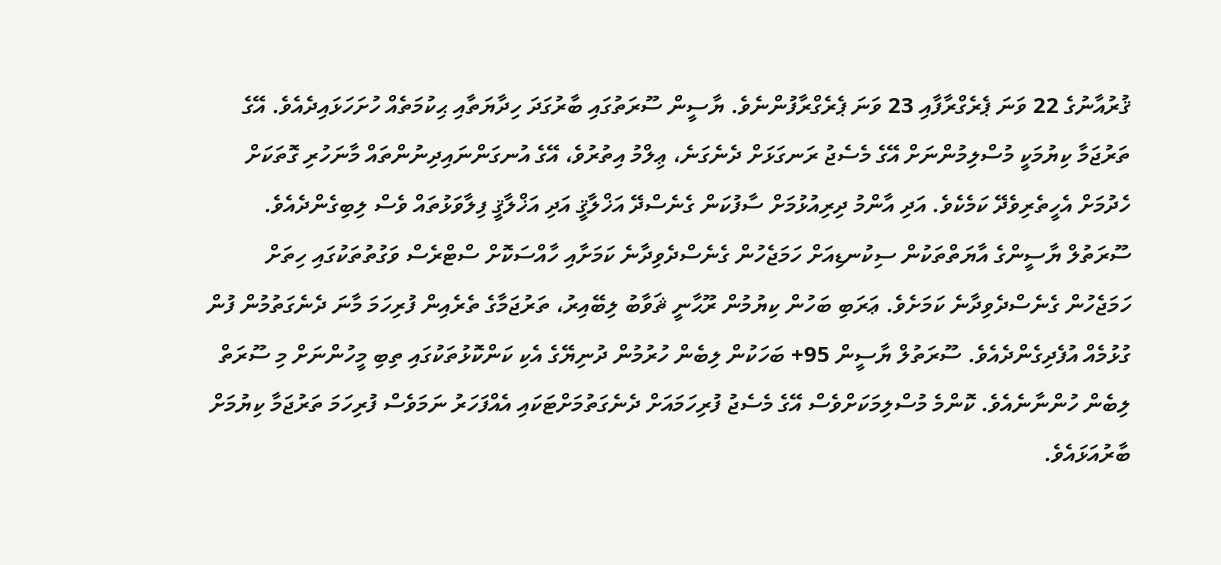ޤުރުއާނުގެ 22 ވަނަ ޕެރެގްރާފާއި 23 ވަނަ ޕެރެގްރާފުންނެވެ. ޔާސީން ސޫރަތުގައި ބާރުގަދަ ހިދާޔަތާއި ޙިކުމަތެއް ހުށަހަޅައިދެއެވެ. އޭގެ ތަރުޖަމާ ކިޔުމަކީ މުސްލިމުންނަށް އޭގެ މެސެޖު ރަނގަޅަށް ދެނެގަނެ، ޢިލްމު އިތުރުވެ، އޭގެ އުނގަންނައިދިނުންތައް މާނަހުރި ގޮތަކަށް ހެދުމަށް އެހީތެރިވެދޭ ކަމެކެވެ. އަދި އާންމު ދިރިއުޅުމަށް ސާފުކަން ގެނެސްދޭ އަޚްލާޤީ އަދި އަޚްލާޤީ ފިލާވަޅުތައް ވެސް ލިބިގެންދެއެވެ.
ސޫރަތުލް ޔާސީންގެ އާޔަތްތަކުން ސިކުނޑިއަށް ހަމަޖެހުން ގެނެސްދެވިދާނެ ކަމަށާއި ހާއްސަކޮށް ސްޓްރެސް ވަގުތުތަކުގައި ހިތަށް ހަމަޖެހުން ގެނެސްދެވިދާނެ ކަމަށެވެ. ޢަރަބި ބަހުން ކިޔުމުން ރޫޙާނީ ޘަވާބު ލިބޭއިރު، ތަރުޖަމާގެ ތެރެއިން ފުރިހަމަ މާނަ ދެނެގަތުމުން ފުން ގުޅުމެއް އުފެދިގެންދެއެވެ. ސޫރަތުލް ޔާސީން 95+ ބަހަކުން ލިބެން ހުރުމުން ދުނިޔޭގެ އެކި ކަންކޮޅުތަކުގައި ތިބި މީހުންނަށް މި ސޫރަތް ލިބެން ހުންނާނެއެވެ. ކޮންމެ މުސްލިމަކަށްވެސް އޭގެ މެސެޖު ފުރިހަމައަށް ދެނެގަތުމަށްޓަކައި އެއްފަހަރު ނަމަވެސް ފުރިހަމަ ތަރުޖަމާ ކިޔުމަށް ބާރުއަޅައެވެ.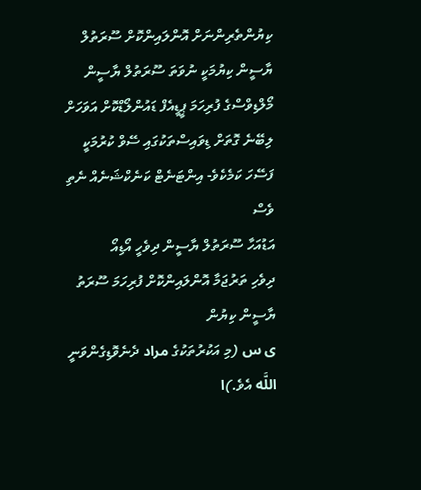ކިޔުންތެރިންނަށް އޮންލައިންކޮށް ސޫރަތުލް ޔާސީން ކިޔުމަކީ ނުވަތަ ސޫރަތުލް ޔާސީން މޯލްޑިވްސްގެ ފުރިހަމަ ޕީޑީއެފް ޑައުންލޯޑްކޮށް އަވަހަށް ލިބޭނެ ގޮތަށް ޑިވައިސްތަކުގައި ސޭވް ކުރުމަކީ ފަސޭހަ ކަމެކެވެ- އިންޓަނެޓް ކަނެކްޝަނެއް ނެތި ވެސް
އަޑުއަހާ ސޫރަތުލް ޔާސީން ދިވެހީ އޯޑިއޯ
ދިވެހި ތަރުޖަމާ އޮންލައިންކޮށް ފުރިހަމަ ސޫރަތު ޔާސީން ކިޔުން
ى س (މި އަކުރުތަކުގެ مراد ދެނެވޮޑިގެންވަނީ اللَّه އެވެ.)ا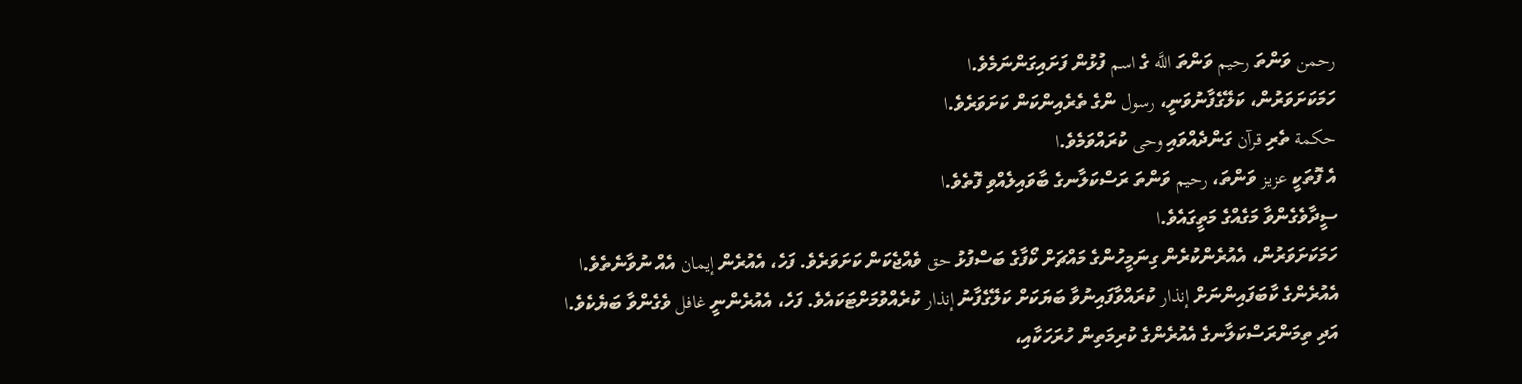رحمن ވަންތަ رحيم ވަންތަ اللَّه ގެ اسم ފުޅުން ފަށައިގަންނަމެވެ.ا
ހަމަކަށަވަރުން، ކަލޭގެފާނުވަނީ، رسول ންގެ ތެރެއިންކަން ކަށަވަރެވެ.ا
حكمة ތެރި قرآن ގަންދެއްވައި وحى ކުރައްވަމެވެ.ا
އެ ފޮތަކީ عزيز ވަންތަ، رحيم ވަންތަ ރަސްކަލާނގެ ބާވައިލެއްވި ފޮތެވެ.ا
ސީދާވެގެންވާ މަގެއްގެ މަތީގައެވެ.ا
ހަމަކަށަވަރުން، އެއުރެންކުރެން ގިނަމީހުންގެ މައްޗަށް ކޯފާގެ ބަސްފުޅު حق ވެއްޖެކަން ކަށަވަރެވެ. ފަހެ، އެއުރެން إيمان އެއް ނުވާނެތެވެ.ا
އެއުރެންގެ ކާބަފައިންނަށް إنذار ކުރައްވާފައިނުވާ ބަޔަކަށް ކަލޭގެފާނު إنذار ކުރެއްވުމަށްޓަކައެވެ. ފަހެ، އެއުރެންނީ غافل ވެގެންވާ ބަޔެކެވެ.ا
އަދި ތިމަންރަސްކަލާނގެ އެއުރެންގެ ކުރިމަތިން ހުރަހަކާއި،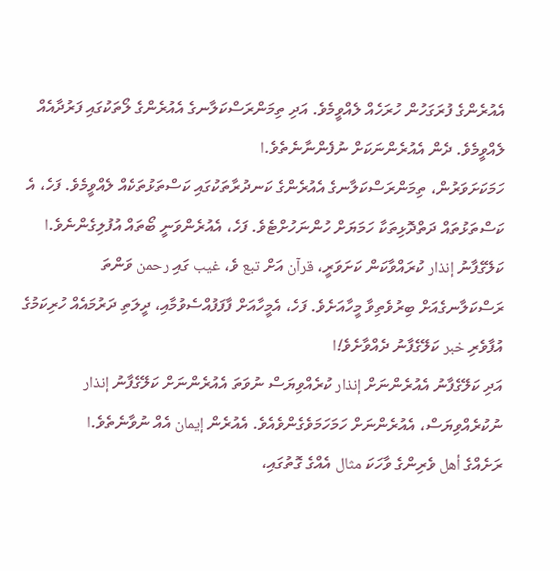އެއުރެންގެ ފުރަގަހުން ހުރަހެއް ލެއްވީމެވެ. އަދި ތިމަންރަސްކަލާނގެ އެއުރެންގެ ލޯތަކުގައި ފަރުދާއެއް ލެއްވީމެވެ. ދެން އެއުރެންނަކަށް ނުފެންނާނެތެވެ.ا
ހަމަކަށަވަރުން، ތިމަންރަސްކަލާނގެ އެއުރެންގެ ކަނދުރާތަކުގައި ކަސްތަޅުތަކެއް ލެއްވީމެވެ. ފަހެ، އެ ކަސްތަޅުތައް ދަތްދޮޅިތަކާ ހަމަޔަށް ހުންނަހުށްޓެވެ. ފަހެ، އެއުރެންވަނީ ބޯތައް އުފުލިގެންނެވެ.ا
ކަލޭގެފާނު إنذار ކުރައްވާކަން ކަށަވަރީ، قرآن އަށް تبع ވެ، غيب ގައި رحمن ވަންތަ ރަސްކަލާނގެއަށް ބިރުވެތިވާ މީހާއަށެވެ. ފަހެ، އެމީހާއަށް ފާފަފުއްސެވުމާއި، ދީލަތި ދަރުމައެއް ހުރިކަމުގެ އުފާވެރި خبر ކަލޭގެފާނު ދެއްވާށެވެ!ا
އަދި ކަލޭގެފާނު އެއުރެންނަށް إنذار ކުރެއްވިޔަސް ނުވަތަ އެއުރެންނަށް ކަލޭގެފާނު إنذار ނުކުރެއްވިޔަސް، އެއުރެންނަށް ހަމަހަމަވެގެންވެއެވެ. އެއުރެން إيمان އެއް ނުވާނެތެވެ.ا
ރަށެއްގެ أهل ވެރިންގެ ވާހަކަ مثال އެއްގެ ގޮތުގައި،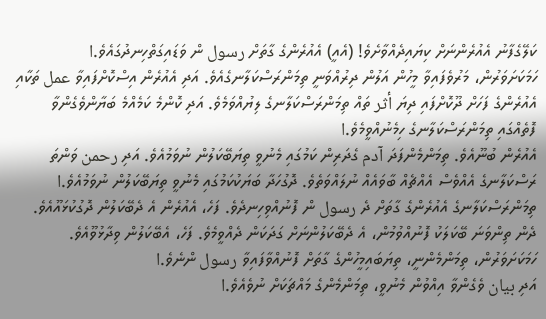ކަލޭގެފާނު އެއުރެންނަށް ކިޔައިދެއްވާށެވެ! (އެއީ) އެއުރެންގެ ގާތަށް رسول ން ވަޑައިގަތްހިނދުގައެވެ.ا
ހަމަކަށަވަރުން، މަރުވެފައިވާ މީހުން އަލުން ދިރުއްވަނީ ތިމަންރަސްކަލާނގެއެވެ. އަދި އެއުރެން އިސްކޮށްފައިވާ عمل ތަކާއި އެއުރެންގެ ފަހަށް ދޫކޮށްފައި ދިޔަ أثر ތައް ތިމަންރަސްކަލާނގެ ލިޔުއްވަމެވެ. އަދި ކޮންމެ ކަމެއްމެ ބަޔާންވެގެންވާ ފޮތެއްގައި ތިމަންރަސްކަލާނގެ ހިމެނުއްވީމެވެ.ا
އެއުރެން ބުނޫއެވެ. ތިމަންމެންފަދަ آدم ގެދަރިން ކަމުގައި މެނުވީ ތިޔަބޭކަލުން ނުވަމުއެވެ. އަދި رحمن ވަންތަ ރަސްކަލާނގެ އެއްވެސް އެއްޗެއް ބާވައެއް ނުލައްވަތެވެ. ދޮގުހަދާ ބަޔަކުކަމުގައި މެނުވީ ތިޔަބޭކަލުން ނުވަމުއެވެ.ا
ތިމަންރަސްކަލާނގެ އެއުރެންގެ ގާތަށް ދެ رسول ން ފޮނުއްވިހިނދެވެ. ފަހެ، އެއުރެން އެ ދެބޭކަލުން ދޮގުކުޅައޫއެވެ. ދެން ތިންވަނަ ބޭކަލަކު ފޮނުއްވުމުން، އެ ދެބޭކަލުންނަށް ގަދަކަން ދެއްވީމެވެ. ފަހެ، އެބޭކަލުން ވިދާޅުވޫއެވެ. ހަމަކަށަވަރުން، ތިމަންމެންނީ، ތިޔަބައިމީހުންގެ ގާތަށް ފޮނުއްވާފައިވާ رسول ންނެވެ.ا
އަދި بيان ވެގެންވާ އިއްވުން މެނުވީ، ތިމަންމެންގެ މައްޗަކަށް ނުވެއެވެ.ا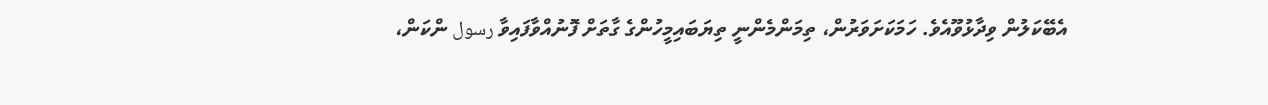އެބޭކަލުން ވިދާޅުވޫއެވެ. ހަމަކަށަވަރުން، ތިމަންމެންނީ ތިޔަބައިމީހުންގެ ގާތަށް ފޮނުއްވާފައިވާ رسول ންކަން،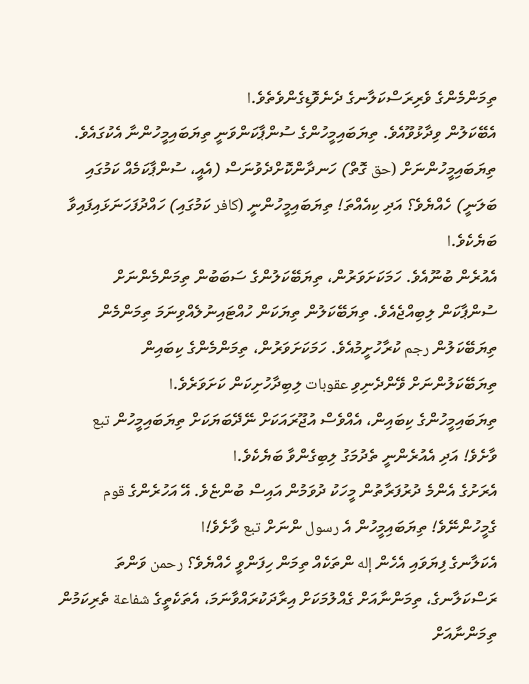ތިމަންމެންގެ ވެރިރަސްކަލާނގެ ދެނެވޮޑިގެންވެތެވެ.ا
އެބޭކަލުން ވިދާޅުވޫއެވެ. ތިޔަބައިމީހުންގެ ސުންޕާކަންވަނީ ތިޔަބައިމީހުންނާ އެކުގައެވެ. ތިޔަބައިމީހުންނަށް (حق ގޮތް) ހަނދާންކޮށްދެވުނަސް (އެއީ، ސުންޕާކަމެއް ކަމުގައި ބަލަނީ) ހެއްޔެވެ؟ އަދި ކިއެއްތަ! ތިޔަބައިމީހުންނީ (كافر ކަމުގައި) ހައްދުފަހަނަޅައިފައިވާ ބަޔެކެވެ.ا
އެއުރެން ބުނޫއެވެ. ހަމަކަށަވަރުން، ތިޔަބޭކަލުންގެ ސަބަބުން ތިމަންމެންނަށް ސުންޕާކަން ލިބިއްޖެއެވެ. ތިޔަބޭކަލުން ތިޔަކަން ހުއްޓައިނުލެއްވިނަމަ ތިމަންމެން ތިޔަބޭކަލުން رجم ކުރާހުށީމުއެވެ. ހަމަކަށަވަރުން، ތިމަންމެންގެ ކިބައިން ތިޔަބޭކަލުންނަށް ވޭންދެނިވި عقوبات ލިބިދާހުށިކަން ކަށަވަރެވެ.ا
ތިޔަބައިމީހުންގެ ކިބައިން، އެއްވެސް އުޖޫރައަކަށް ނޭދޭބަޔަކަށް ތިޔަބައިމީހުން تبع ވާށެވެ! އަދި އެއުރެންނީ ތެދުމަގު ލިބިގެންވާ ބަޔެކެވެ.ا
އެރަށުގެ އެންމެ ދުރުފަރާތުން މީހަކު ދުވަމުން އައިސް ބުންޏެވެ. އޭ އަހުރެންގެ قوم ގެމީހުންނޭވެ! ތިޔަބައިމީހުން އެ رسول ންނަށް تبع ވާށެވެ!ا
އެކަލާނގެ ފިޔަވައި އެހެން إله ންތަކެއް ތިމަން ހިފަންވީ ހެއްޔެވެ؟ رحمن ވަންތަ ރަސްކަލާނގެ، ތިމަންނާއަށް ގެއްލުމަކަށް އިރާދަކުރައްވާނަމަ، އެތަކެތީގެ شفاعة ތެރިކަމުން ތިމަންނާއަށް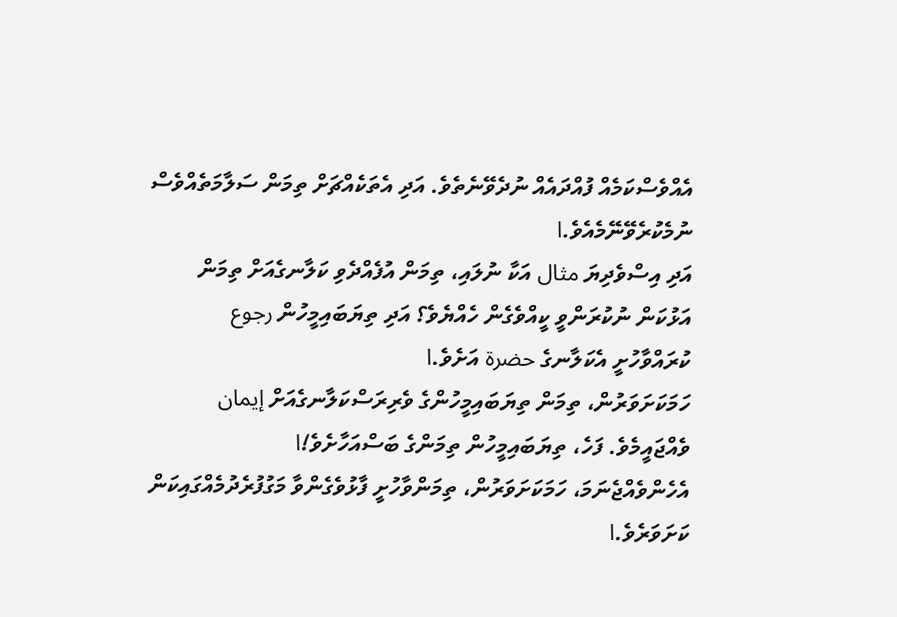އެއްވެސްކަމެއް ފުއްދައެއް ނުދެވޭނެތެވެ. އަދި އެތަކެއްޗަށް ތިމަން ސަލާމަތެއްވެސް ނުމެކުރެވޭނޭމެއެވެ.ا
އަދި އިސްވެދިޔަ مثال އަކާ ނުލައި، ތިމަން އުފެއްދެވި ކަލާނގެއަށް ތިމަން އަޅުކަން ނުކުރަންވީ ކީއްވެގެން ހެއްޔެވެ؟ އަދި ތިޔަބައިމީހުން رجوع ކުރައްވާހުށީ އެކަލާނގެ حضرة އަށެވެ.ا
ހަމަކަށަވަރުން، ތިމަން ތިޔަބައިމީހުންގެ ވެރިރަސްކަލާނގެއަށް إيمان ވެއްޖައީމެވެ. ފަހެ، ތިޔަބައިމީހުން ތިމަންގެ ބަސްއަހާށެވެ!ا
އެހެންވެއްޖެނަމަ، ހަމަކަށަވަރުން، ތިމަންވާހުށީ ފާޅުވެގެންވާ މަގުފުރެދުމެއްގައިކަން ކަށަވަރެވެ.ا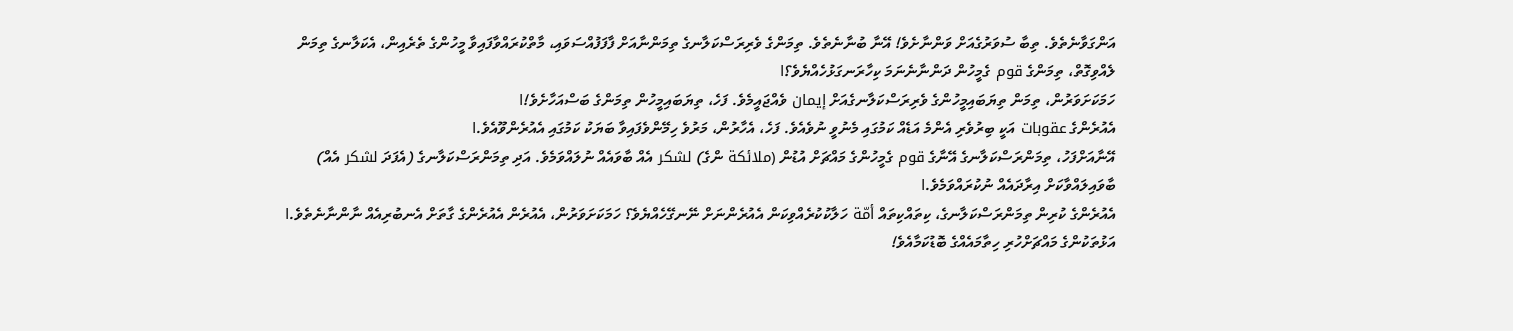އަންގަވާނެތެވެ. ތިބާ ސުވަރުގެއަށް ވަންނާށެވެ! އޭނާ ބުނާނެތެވެ. ތިމަންގެ ވެރިރަސްކަލާނގެ ތިމަންނާއަށް ފާފަފުއްސަވައި، މާތްކުރައްވާފައިވާ މީހުންގެ ތެރެއިން، އެކަލާނގެ ތިމަން ލެއްވިގޮތް، ތިމަންގެ قوم ގެމީހުން ދަންނާނެނަމަ ކިހާރަނގަޅުހެއްޔެވެ؟ا
ހަމަކަށަވަރުން، ތިމަން ތިޔަބައިމީހުންގެ ވެރިރަސްކަލާނގެއަށް إيمان ވެއްޖައީމެވެ. ފަހެ، ތިޔަބައިމީހުން ތިމަންގެ ބަސްއަހާށެވެ!ا
އެއުރެންގެ عقوبات އަކީ ބިރުވެރި އެންމެ އަޑެއް ކަމުގައި މެނުވީ ނުވެއެވެ. ފަހެ، އެހާރުން، މަރުވެ ހިމޭންވެފައިވާ ބަޔަކު ކަމުގައި އެއުރެންވޫއެވެ.ا
އޭނާއަށްފަހު، ތިމަންރަސްކަލާނގެ އޭނާގެ قوم ގެމީހުންގެ މައްޗަށް އުޑުން (ملائكة ންގެ) لشكر އެއް ބާވައެއް ނުލައްވަމެވެ. އަދި ތިމަންރަސްކަލާނގެ (އެފަދަ لشكر އެއް) ބާވައިލައްވާކަށް އިރާދައެއް ނުކުރައްވަމެވެ.ا
އެއުރެންގެ ކުރިން ތިމަންރަސްކަލާނގެ، ކިތައްކިތައް أمّة ހަލާކުކުރެއްވިކަން އެއުރެންނަށް ނޭނގޭހެއްޔެވެ؟ ހަމަކަށަވަރުން، އެއުރެން އެއުރެންގެ ގާތަށް އެނބުރިއެއް ނާންނާނެތެވެ.ا
އަޅުތަކުންގެ މައްޗަށްހުރި ހިތާމައެއްގެ ބޮޑުކަމާއެވެ!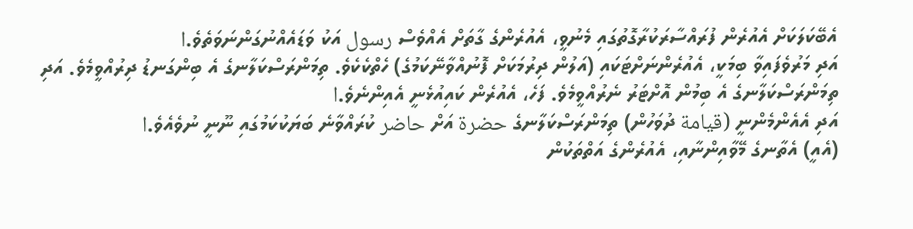އެބޭކަލަކަށް އެއުރެން ފުރައްސާރަކުރާގޮތުގައި މެނުވީ، އެއުރެންގެ ގާތަށް އެއްވެސް رسول އަކު ވަޑައެއްނުގަންނަވަތެވެ.ا
އަދި މަރުވެފައިވާ ބިމަކީ، އެއުރެންނަށްޓަކައި (އަލުން ދިރުމަކަށް ފޮނުއްވާނޭކަމުގެ) ހެތްކެކެވެ. ތިމަންރަސްކަލާނގެ އެ ބިންގަނޑު ދިރުއްވީމެވެ. އަދި ތިމަންރަސްކަލާނގެ އެ ބިމުން އޮށްޓަރު ނެރުއްވީމެވެ. ފަހެ، އެއުރެން ކައިއުޅެނީ އެއިންނެވެ.ا
އަދި އެއެންމެންނީ (قيامة ދުވަހުން) ތިމަންރަސްކަލާނގެ حضرة އަށް حاضر ކުރައްވާނެ ބަޔަކުކަމުގައި ނޫނީ ނުވެއެވެ.ا
(އެއީ) އެތާނގެ މޭވާއިންނާއި، އެއުރެންގެ އަތްތަކުން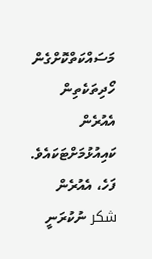މަސައްކަތްކޮށްގެން ހޯދިތަކެތިން އެއުރެން ކައިއުޅުމަށްޓަކައެވެ. ފަހެ، އެއުރެން شكر ނުކުރަނީ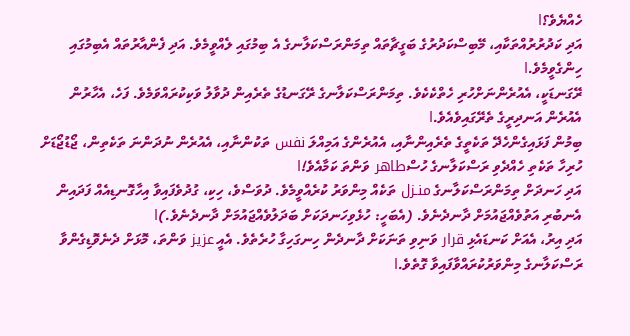ހެއްޔެވެ؟ا
އަދި ކަދުރުރުއްތަކާއި، މޭބިސްކަދުރުގެ ބަގީޗާތައް ތިމަންރަސްކަލާނގެ އެ ބިމުގައި ލެއްވީމެވެ. އަދި ފެންއާރުތައް އެބިމުގައި ހިންގެވީމެވެ.ا
ރޭގަނޑަކީ، އެއުރެންނަށްހުރި ހެތްކެކެވެ. ތިމަންރަސްކަލާނގެ ރޭގަނޑުގެ ތެރެއިން ދުވާލު ވަކިކުރައްވަމެވެ. ފަހެ، އެހާރުން އެއުރެން އަނދިރީގެ ތެރޭގައިވެއެވެ.ا
ބިމުން ފަޅައިގެންހެދޭ ތަކެތީގެ ތެރެއިންނާއި، އެއުރެންގެ އަމިއްލަ نفس ތަކުންނާއި، އެއުރެން ނުދަންނަ ތަކެތިން، ޖޯޑުޖޯޑަށް ހުރިހާ ތަކެތި ހެއްދެވި ރަސްކަލާނގެ ހުސްطاهر ވަންތަ ކަމާއެވެ!ا
އަދި ހަނދަށް ތިމަންރަސްކަލާނގެ منـزل ތަކެއް މިންވަރު ކުރެއްވީމެވެ. ދުވަސްވެ، ހިކި، ގުދުވެފައިވާ އިހާގޮނޑިއެއް ފަދައިން އެނބުރި އަތުވެއްޖައުމަށް ދާނދެނެވެ. (އެބަހީ: ހުޅެވިހަނދަކަށް ބަދަލުވެއްޖައުމަށް ދާނދެނެވެ.)ا
އަދި އިރު، އެއަށް ކަނޑައެޅި قرار ވަނިވި ތަނަކަށް ދާނދެން ހިނގަހިގާ ހުރެތެވެ. އެއީ عزيز ވަންތަ، މޮޅަށް ދެނެވޮޑިގެންވާ ރަސްކަލާނގެ މިންވަރުކުރައްވާފައިވާ ގޮތެވެ.ا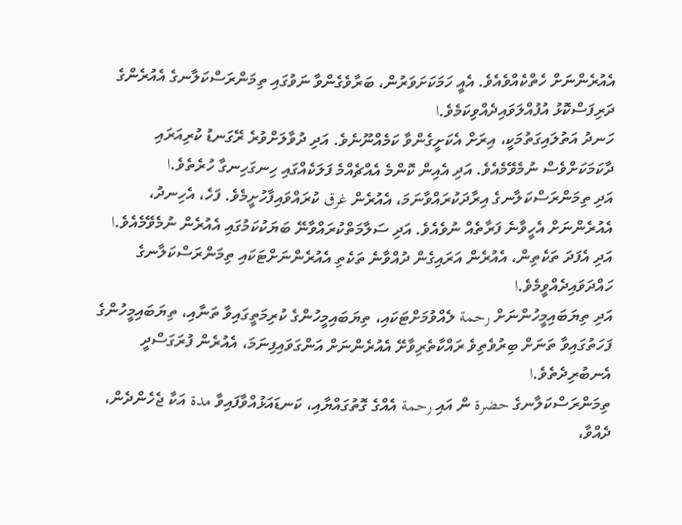އެއުރެންނަށް ހެތްކެއްވެއެވެ. އެއީ ހަމަކަށަވަރުން، ބަރާވެގެންވާ ނަވުގައި ތިމަންރަސްކަލާނގެ އެއުރެންގެ ދަރިފަސްކޮޅު އުފުއްލަވައިދެއްވިކަމެވެ.ا
ހަނދު އަތުލައިގަތުމަކީ، އިރަށް އެކަށީގެންވާ ކަމެއްނޫނެވެ. އަދި ދުވާލަށްވުރެ ރޭގަނޑު ކުރިއަރައި ދާކަމަކަށްވެސް ނުމެވޭމެއެވެ. އަދި އެއިން ކޮންމެ އެއްޗެއްމެ ފަލަކެއްގައި ހިނގަހިނގާ ހުރެތެވެ.ا
އަދި ތިމަންރަސްކަލާނގެ އިރާދަކުރައްވާނަމަ، އެއުރެން غرق ކުރައްވައިފާހުށީމެވެ. ފަހެ، އެހިނދު، އެއުރެންނަށް އެހީވާނެ ފަރާތެއް ނުވެއެވެ. އަދި ސަލާމަތްކުރައްވާނޭ ބަޔަކުކަމުގައި އެއުރެން ނުމެވޭމެއެވެ.ا
އަދި އެފަދަ ތަކެތިން، އެއުރެން އަރައިގެން ދުއްވާނެ ތަކެތި އެއުރެންނަށްޓަކައި ތިމަންރަސްކަލާނގެ ހައްދަވައިދެއްވީމެވެ.ا
އަދި ތިޔަބައިމީހުންނަށް رحمة ލެއްވުމަށްޓަކައި، ތިޔަބައިމީހުންގެ ކުރިމަތީގައިވާ ތަނާއި، ތިޔަބައިމީހުންގެ ފަހަތުގައިވާ ތަނަށް ބިރުވެތިވެ ރައްކާތެރިވާށޭ އެއުރެންނަށް އަންގަވައިފިނަމަ، އެއުރެން ފުރަގަސްދީ އެނބުރިދެތެވެ.ا
ތިމަންރަސްކަލާނގެ حضرة ން އައި رحمة އެއްގެ ގޮތުގައްޔާއި، ކަނޑައަޅުއްވާފައިވާ مدة އަކާ ޖެހެންދެން، ދެއްވާ،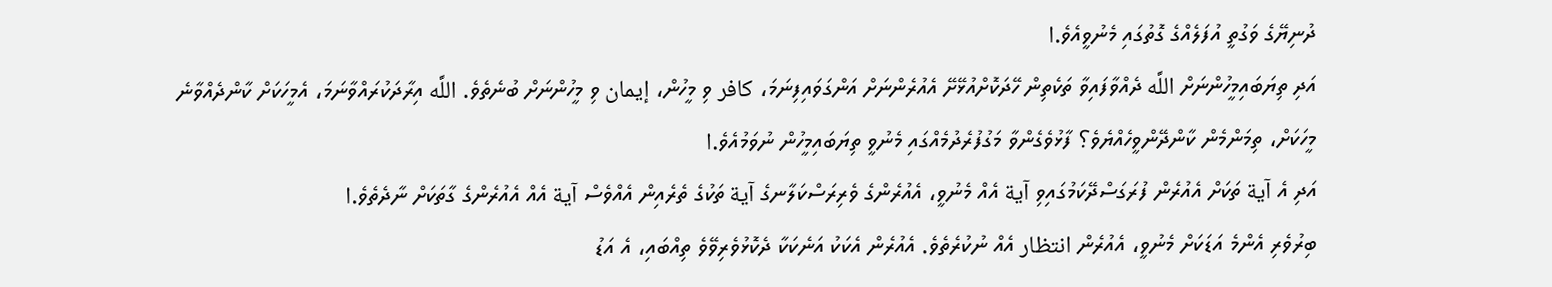ދުނިޔޭގެ ވަގުތީ އުފަލެއްގެ ގޮތުގައި މެނުވީއެވެ.ا
އަދި ތިޔަބައިމީހުންނަށް اللَّه ދެއްވާފައިވާ ތަކެތިން ހޭދަކޮށްއުޅޭށޭ އެއުރެންނަށް އަންގަވައިފިނަމަ، كافر ވި މީހުން، إيمان ވި މީހުންނަށް ބުނެތެވެ. اللَّه އިރާދަކުރައްވާނަމަ، އެމީހަކަށް ކާންދެއްވާނެ މީހަކަށް، ތިމަންމެން ކާންދޭންވީހެއްޔެވެ؟ ފާޅުވެގެންވާ މަގުފުރެދުމެއްގައި މެނުވީ ތިޔަބައިމީހުން ނުވަމުއެވެ.ا
އަދި އެ آية ތަކަށް އެއުރެން ފުރަގަސްދޭކަމުގައިވި آية އެއް މެނުވީ، އެއުރެންގެ ވެރިރަސްކަލާނގެ آية ތަކުގެ ތެރެއިން އެއްވެސް آية އެއް އެއުރެންގެ ގާތަކަށް ނާދެތެވެ.ا
ބިރުވެރި އެންމެ އަޑަކަށް މެނުވީ، އެއުރެން انتظار އެއް ނުކުރެތެވެ. އެއުރެން އެކަކު އަނެކަކާ ދެކޮޅުވެރިވޭވެ ތިއްބައި، އެ އަޑު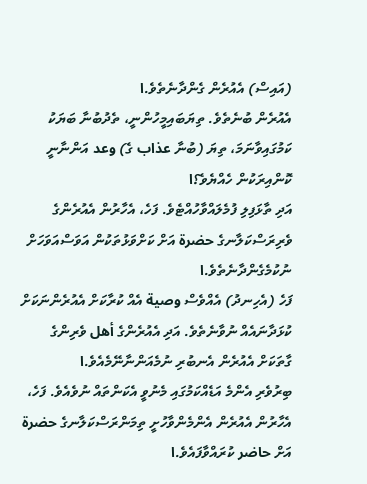(އައިސް) އެއުރެން ގެންދާނެތެވެ.ا
އެއުރެން ބުނެތެވެ. ތިޔަބައިމީހުންނީ، ތެދުބުނާ ބަޔަކު ކަމުގައިވާނަމަ، ތިޔަ (ބުނާ عذاب ގެ) وعد އަންނާނީ ކޮންއިރަކުން ހެއްޔެވެ؟ا
އަދި ތާޅަފިލި ފުމެލައްވާހުއްޓެވެ. ފަހެ، އެހާރުން އެއުރެންގެ ވެރިރަސްކަލާނގެ حضرة އަށް ކަށްވަޅުތަކުން އަވަސްއަވަހަށް ނުކުމެގެންދާނެތެވެ.ا
ފަހެ (އެހިނދު) އެއްވެސް وصية އެއް ކުރާކަށް އެއުރެންނަކަށް ކުޅަދާނައެއް ނުވާނެތެވެ. އަދި އެއުރެންގެ أهل ވެރިންގެ ގާތަކަށް އެއުރެން އެނބުރި ނުމެއަންނާނޭމެއެވެ.ا
ބިރުވެރި އެންމެ އަޑެއްކަމުގައި މެނުވީ އެކަންތައް ނުވެއެވެ. ފަހެ، އެހާރުން އެއުރެން އެންމެންވާހުށީ ތިމަންރަސްކަލާނގެ حضرة އަށް حاضر ކުރައްވާފައެވެ.ا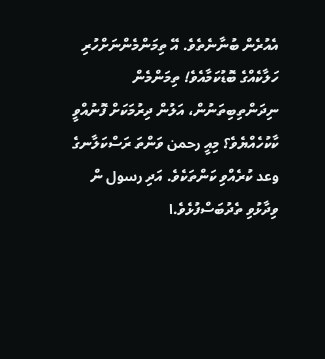އެއުރެން ބުނާނެތެވެ. އޭ ތިމަންމެންނަށްހުރި ހަލާކެއްގެ ބޮޑުކަމާއެވެ! ތިމަންމެން ނިދަންތިބިތަނުން، އަލުން ދިރުމަކަށް ފޮނުއްވީ ކާކުހެއްޔެވެ؟ މިއީ رحمن ވަންތަ ރަސްކަލާނގެ وعد ކުރެއްވި ކަންތަކެވެ. އަދި رسول ން ވިދާޅުވި ތެދުބަސްފުޅެވެ.ا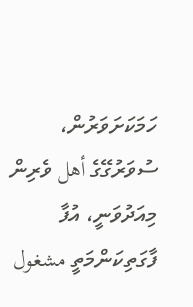ހަމަކަށަވަރުން، ސުވަރުގޭގެ أهل ވެރިން މިއަދުވަނީ، އުފާ ފާގަތިކަންމަތީ مشغول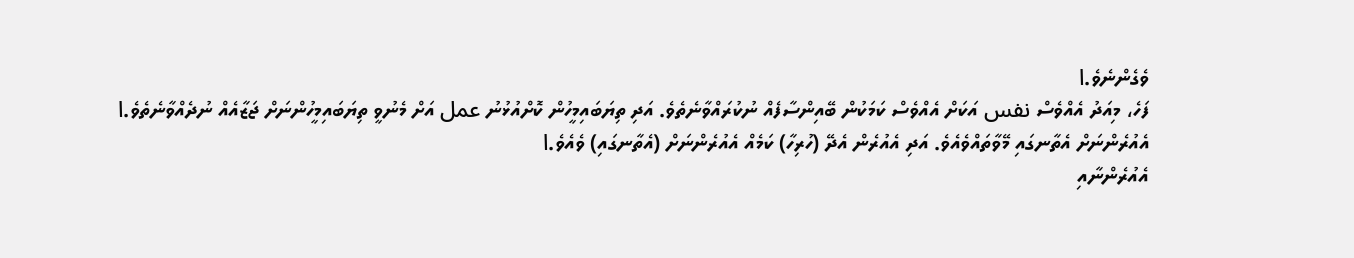ވެގެންނެވެ.ا
ފަހެ، މިއަދު އެއްވެސް نفس އަކަށް އެއްވެސް ކަމަކުން ބޭއިންސާފެއް ނުކުރައްވާނެތެވެ. އަދި ތިޔަބައިމީހުން ކޮށްއުޅުނު عمل އަށް މެނުވީ ތިޔަބައިމީހުންނަށް ޖަޒާއެއް ނުދެއްވާނެތެވެ.ا
އެއުރެންނަށް އެތާނގައި މޭވާތައްވެއެވެ. އަދި އެއުރެން އެދޭ (ހުރިހާ) ކަމެއް އެއުރެންނަށް (އެތާނގައި) ވެއެވެ.ا
އެއުރެންނާއި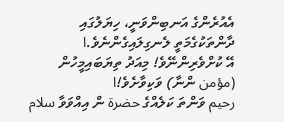އެއުރެންގެ އަނބިންވަނީ، ހިޔަލުގައި ދާންތަކުގެމަތީ ލެނގިލައިގެންނެވެ.ا
އޭ ކުށްވެރިންނޭވެ! މިއަދު ތިޔަބައިމީހުން (مؤمن ންނާ) ވަކިވާށެވެ!ا
رحيم ވަންތަ ކަލެއްގެ حضرة ން އިއްވަވާ سلام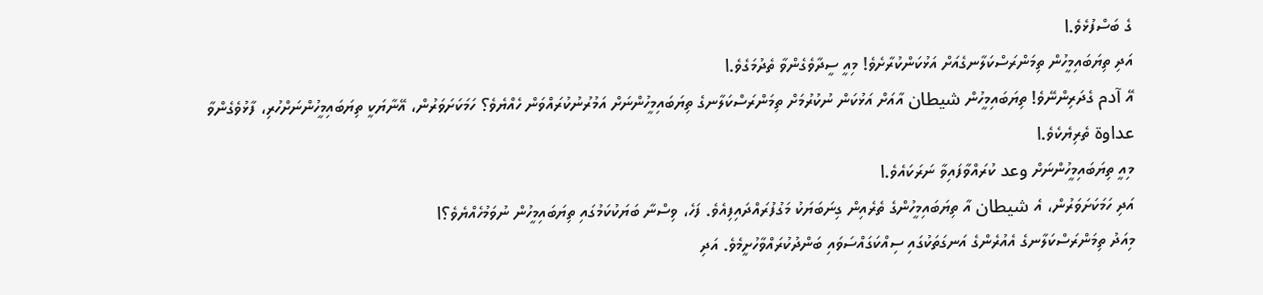ގެ ބަސްފުޅެވެ.ا
އަދި ތިޔަބައިމީހުން ތިމަންރަސްކަލާނގެއަށް އަޅުކަންކުރާށެވެ! މިއީ ސީދާވެގެންވާ ތެދުމަގެވެ.ا
އޭ آدم ގެދަރިންނޭވެ! ތިޔަބައިމީހުން شيطان އާއަށް އަޅުކަން ނުކުރުމަށް ތިމަންރަސްކަލާނގެ ތިޔަބައިމީހުންނަށް އަމުރުނުކުރައްވަން ހެއްޔެވެ؟ ހަމަކަށަވަރުން، އޭނާޔަކީ ތިޔަބައިމީހުންނަށްހުރި، ފާޅުވެގެންވާ عداوة ތެރިޔެކެވެ.ا
މިއީ ތިޔަބައިމީހުންނަށް وعد ކުރައްވާފައިވާ ނަރަކައެވެ.ا
އަދި ހަމަކަށަވަރުން، އެ شيطان އާ ތިޔަބައިމީހުންގެ ތެރެއިން ގިނަބަޔަކު މަގުފުރައްދައިފިއެވެ. ފަހެ، ވިސްނާ ބަޔަކުކަމުގައި ތިޔަބައިމީހުން ނުވަމުހެއްޔެވެ؟ا
މިއަދު ތިމަންރަސްކަލާނގެ އެއުރެންގެ އަނގަތަކުގައި ސިއްކަގައްސަވައި ބަންދުކުރައްވާހުށީމެވެ. އަދި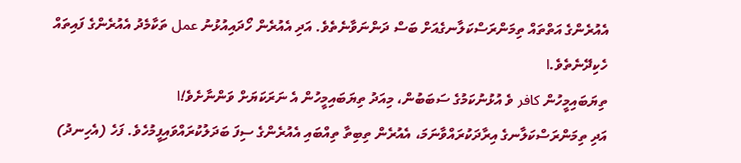އެއުރެންގެ އަތްތައް ތިމަންރަސްކަލާނގެއަށް ބަސް ދަންނަވާނެތެވެ. އަދި އެއުރެން ހޯދައިއުޅުނު عمل ތަކާމެދު އެއުރެންގެ ފައިތައް ހެކިދޭނެތެވެ.ا
ތިޔަބައިމީހުން كافر ވެ އުޅުނުކަމުގެ ސަބަބުން، މިއަދު ތިޔަބައިމީހުން އެ ނަރަކަޔަށް ވަންނާށެވެ!ا
އަދި ތިމަންރަސްކަލާނގެ އިރާދަކުރައްވާނަމަ، އެއުރެން ތިބިތާ ތިއްބައި އެއުރެންގެ ސިފަ ބަދަލުކުރައްވައިފީމުހެވެ. ފަހެ (އެހިނދު)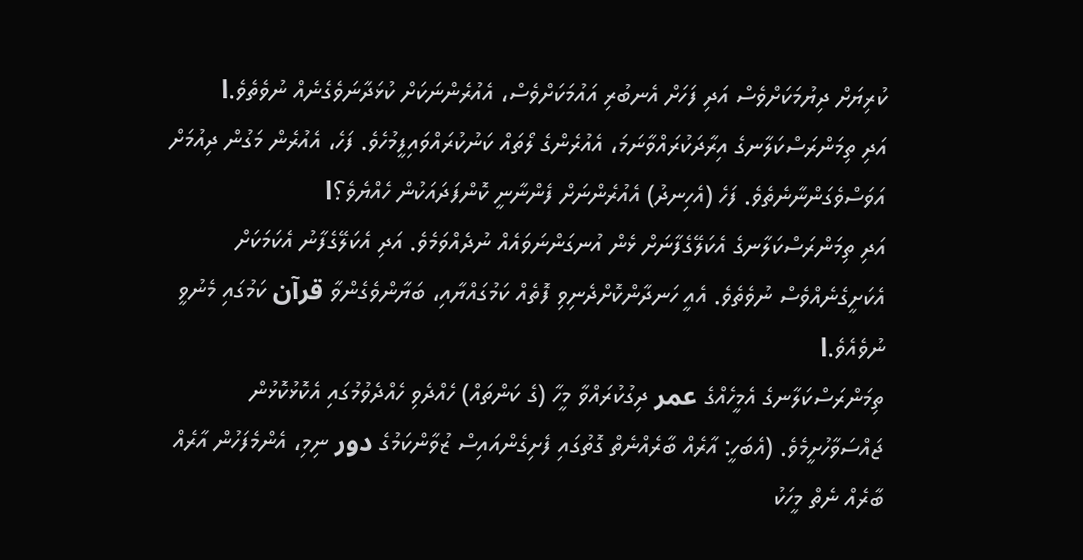ކުރިޔަށް ދިޔުމަކަށްވެސް އަދި ފަހަށް އެނބުރި އައުމަކަށްވެސް، އެއުރެންނަކަށް ކުޅަދާނަވެގެނެއް ނުވެތެވެ.ا
އަދި ތިމަންރަސްކަލާނގެ އިރާދަކުރައްވާނަމަ، އެއުރެންގެ ލޯތައް ކަނުކުރައްވައިފީމުހެވެ. ފަހެ، އެއުރެން މަގުން ދިއުމަށް އަވަސްވެގަންނާނެތެވެ. ފަހެ (އެހިނދު) އެއުރެންނަށް ފެންނާނީ ކޮންފަދައަކުން ހެއްޔެވެ؟ا
އަދި ތިމަންރަސްކަލާނގެ އެކަލޭގެފާނަށް ޅެން އުނގަންނަވައެއް ނުދެއްވަމެވެ. އަދި އެކަލޭގެފާނު އެކަމަކަށް އެކަށީގެނެއްވެސް ނުވެތެވެ. އެއީ ހަނދާންކޮށްދެނިވި ފޮތެއް ކަމުގައްޔާއި، ބަޔާންވެގެންވާ قرآن ކަމުގައި މެނުވީ ނުވެއެވެ.ا
ތިމަންރަސްކަލާނގެ އެމީހެއްގެ عمر ދިގުކުރައްވާ މީހާ (ގެ ކަންތައް) ހެއްދެވި ހެއްދެވުމުގައި އެކޮޅުކޮޅުން ޖައްސަވާހުށީމެވެ. (އެބަހީ: އާރެއް ބާރެއްނެތް ގޮތުގައި ފެށިގެންއައިސް ޒުވާންކަމުގެ دور ނިމި، އެންމެފަހުން އާރެއް ބާރެއް ނެތް މީހަކު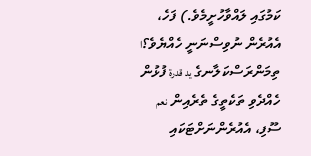ކަމުގައި ލައްވާހުށީމެވެ.) ފަހެ، އެއުރެން ނުވިސްނަނީ ހެއްޔެވެ؟ا
ތިމަންރަސްކަލާނގެ يد قدرة ފުޅުން ހެއްދެވި ތަކެތީގެ ތެރެއިން نعم ސޫފި، އެއުރެންނަށްޓަކައި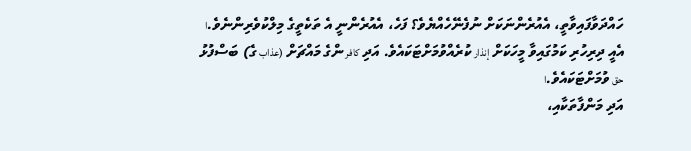ހައްދަވާފައިވާތީ، އެއުރެންނަކަށް ނުފެނޭހެއްޔެވެ؟ ފަހެ، އެއުރެންނީ އެ ތަކެތީގެ މިލްކުވެރިންނެވެ.ا
އެއީ ދިރިހުރި ކަމުގައިވާ މީހަކަށް إنذار ކުރެއްވުމަށްޓަކައެވެ. އަދި كافر ންގެ މައްޗަށް (عذاب ގެ) ބަސްފުޅު حق ވުމަށްޓަކައެވެ.ا
އަދި މަންފާތަކާއި،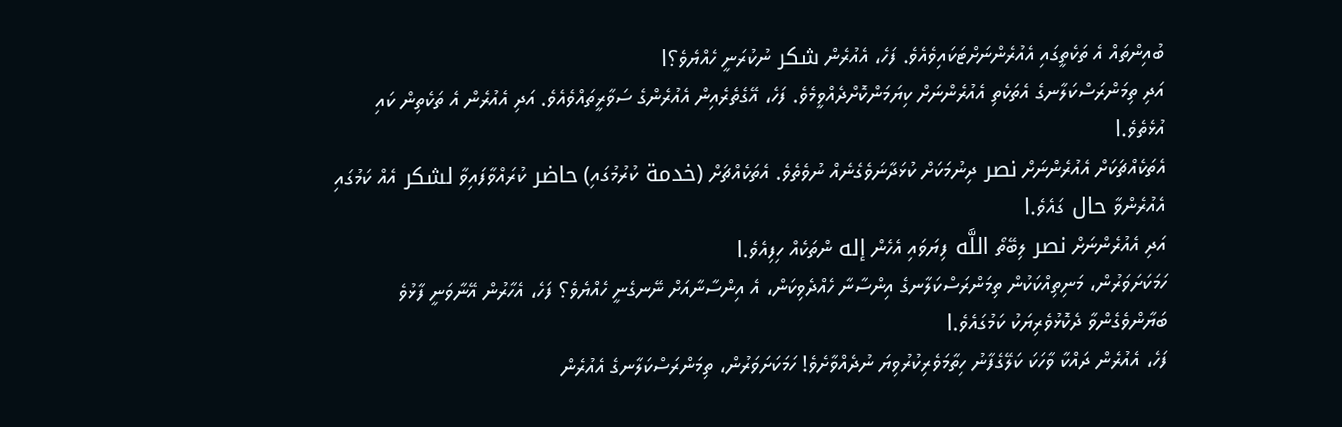ބުއިންތައް އެ ތަކެތީގައި އެއުރެންނަށްޓަކައިވެއެވެ. ފަހެ، އެއުރެން شكر ނުކުރަނީ ހެއްޔެވެ؟ا
އަދި ތިމަންރަސްކަލާނގެ އެތަކެތި އެއުރެންނަށް ކިޔަމަންކޮށްދެއްވީމެވެ. ފަހެ، އޭގެތެރެއިން އެއުރެންގެ ސަވާރީތައްވެއެވެ. އަދި އެއުރެން އެ ތަކެތިން ކައި އުޅެތެވެ.ا
އެތަކެއްޗަކަށް އެއުރެންނަށް نصر ދިނުމަކަށް ކުޅަދާނަވެގެނެއް ނުވެތެވެ. އެތަކެއްޗަށް (خدمة ކުރުމުގައި) حاضر ކުރައްވާފައިވާ لشكر އެއް ކަމުގައި އެއުރެންވާ حال ގައެވެ.ا
އަދި އެއުރެންނަށް نصر ލިބޭތޯ اللَّه ފިޔަވައި އެހެން إله ންތަކެއް ހިފިއެވެ.ا
ހަމަކަށަވަރުން، މަނިތިއްކަކުން ތިމަންރަސްކަލާނގެ އިންސާނާ ހެއްދެވިކަން، އެ އިންސާނާއަށް ނޭނގެނީ ހެއްޔެވެ؟ ފަހެ، އެހާރުން އޭނާވަނީ ފާޅުވެ ބަޔާންވެގެންވާ ދެކޮޅުވެރިޔަކު ކަމުގައެވެ.ا
ފަހެ، އެއުރެން ދައްކާ ވާހަކަ ކަލޭގެފާނު ހިތާމަވެރިކުރުވިޔަ ނުދެއްވާށެވެ! ހަމަކަށަވަރުން، ތިމަންރަސްކަލާނގެ އެއުރެން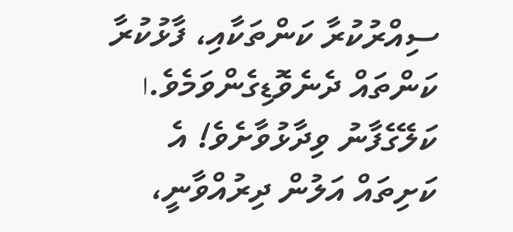ސިއްރުކުރާ ކަންތަކާއި، ފާޅުކުރާ ކަންތައް ދެނެވޮޑިގެންވަމެވެ.ا
ކަލޭގެފާނު ވިދާޅުވާށެވެ! އެ ކަށިތައް އަލުން ދިރުއްވާނީ،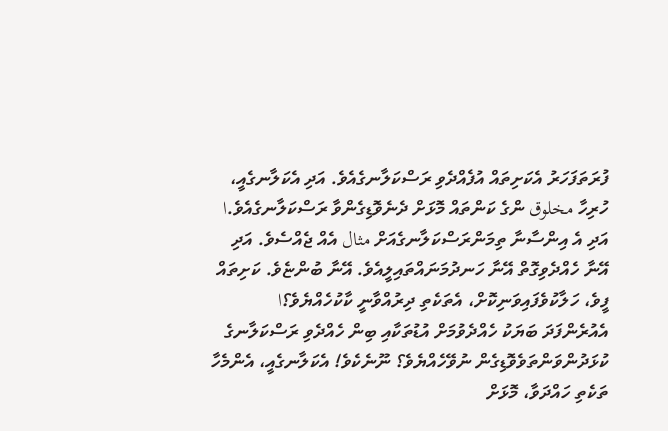ފުރަތަފަހަރު އެކަށިތައް އުފެއްދެވި ރަސްކަލާނގެއެވެ. އަދި އެކަލާނގެއީ، ހުރިހާ مخلوق ންގެ ކަންތައް މޮޅަށް ދެނެވޮޑިގެންވާ ރަސްކަލާނގެއެވެ.ا
އަދި އެ އިންސާނާ ތިމަންރަސްކަލާނގެއަށް مثال އެއް ޖެއްސެވެ. އަދި އޭނާ ހެއްދެވިގޮތް އޭނާ ހަނދުމަނައްތައިލީއެވެ. އޭނާ ބުންޏެވެ. ކަށިތައް ފީވެ، ހަލާކުވެފައިވަނިކޮށް، އެތަކެތި ދިރުއްވާނީ ކާކުހެއްޔެވެ؟ا
އެއުރެންފަދަ ބަޔަކު ހެއްދެވުމަށް އުޑުތަކާއި ބިން ހެއްދެވި ރަސްކަލާނގެ ކުޅަދުންވަންތަވެވޮޑިގެން ނުވޭހެއްޔެވެ؟ ނޫނެކެވެ! އެކަލާނގެއީ، އެންމެހާ ތަކެތި ހައްދަވާ، މޮޅަށް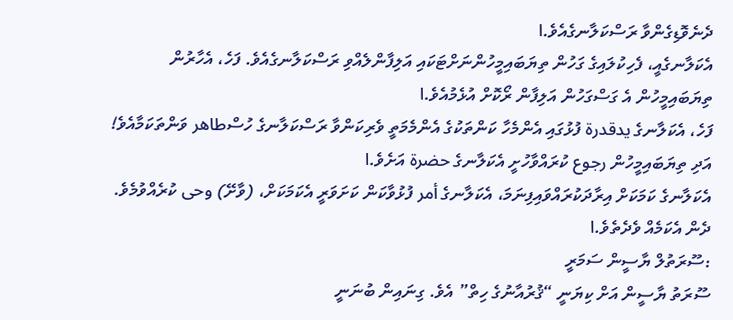ދެނެވޮޑިގެންވާ ރަސްކަލާނގެއެވެ.ا
އެކަލާނގެއީ، ފެހިކުލައިގެ ގަހުން ތިޔަބައިމީހުންނަށްޓަކައި އަލިފާންލެއްވި ރަސްކަލާނގެއެވެ. ފަހެ، އެހާރުން ތިޔަބައިމީހުން އެ ގަސްގަހުން އަލިފާން ރޯކޮށް އުޅެމުއެވެ.ا
ފަހެ، އެކަލާނގެ يدقدرة ފުޅުގައި އެންމެހާ ކަންތަކުގެ އެންމެމަތީ ވެރިކަންވާ ރަސްކަލާނގެ ހުސްطاهر ވަންތަކަމާއެވެ! އަދި ތިޔަބައިމީހުން رجوع ކުރައްވާހުށީ އެކަލާނގެ حضرة އަށެވެ.ا
އެކަލާނގެ ކަމަކަށް އިރާދަކުރައްވައިފިނަމަ، އެކަލާނގެ أمر ފުޅުވާކަން ކަށަވަރީ އެކަމަކަށް، (ވާށޭ) وحى ކުރެއްވުމެވެ. ދެން އެކަމެއް ވެދެތެވެ.ا
:ސޫރަތުލް ޔާސީން ސަމަރީ
ސޫރަތު ޔާސީން އަށް ކިޔަނީ “ޤުރުއާނުގެ ހިތް” އެވެ. ގިނައިން ބުނަނީ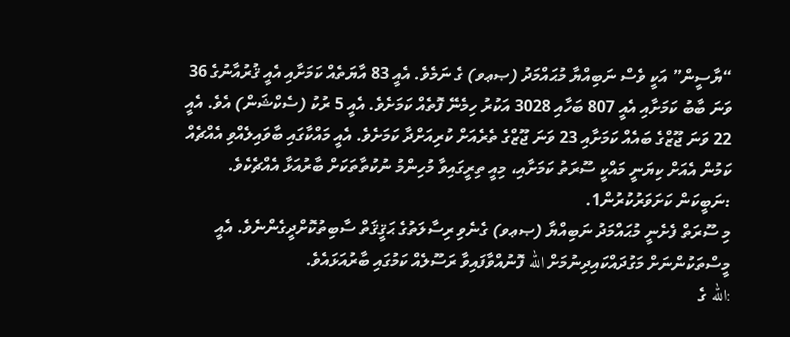“ޔާސީން” އަކީ ވެސް ނަބިއްޔާ މުޙައްމަދު (ޞޢވ) ގެ ނަމެވެ. އެއީ 83 އާޔަތެއް ކަމަށާއި އެއީ ޤުރުއާނުގެ 36 ވަނަ ބާބު ކަމަށާއި އެއީ 807 ބަހާއި 3028 އަކުރު ހިމެނޭ ފޮތެއް ކަމަށެވެ. އެއީ 5 ރުކު (ސެކްޝަން) އެވެ. އެއީ 22 ވަނަ ޖޫޒްގެ ބައެއް ކަމަށާއި 23 ވަނަ ޖޫޒްގެ ތެރެއަށް ކުރިއަށްދާ ކަމަށެވެ. އެއީ މައްކާގައި ބާވައިލެއްވި އެއްޗެއް ކަމުން އެއަށް ކިޔަނީ މައްކީ ސޫރަތު ކަމަށާއި، މިއީ ތިރީގައިވާ މުހިންމު ނުކުތާތަކަށް ބާރުއަޅާ އެއްޗެކެވެ.
:ނަބީކަން ކަށަވަރުކުރުން1.
މި ސޫރަތް ފެށެނީ މުޙައްމަދު ނަބިއްޔާ (ޞޢވ) ގެނެވި ރިސާލަތުގެ ޙަޤީޤަތް ސާބިތުކޮށްދީގެންނެވެ. އެއީ މީސްތަކުންނަށް މަގުދައްކައިދިނުމަށް الله ފޮނުއްވާފައިވާ ރަސޫލެއް ކަމުގައި ބާރުއަޅައެވެ.
:الله ގެ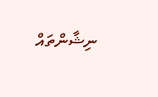ނިޝާންތައް